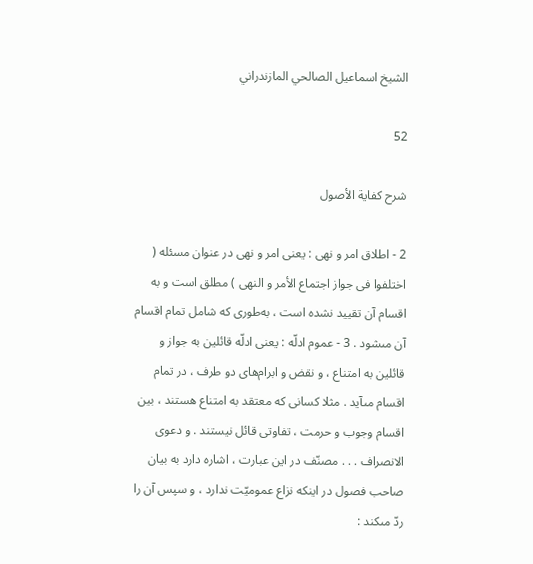الشيخ اسماعيل الصالحي المازندراني

52

شرح كفاية الأصول

2 - اطلاق امر و نهى : يعنى امر و نهى در عنوان مسئله ( اختلفوا فى جواز اجتماع الأمر و النهى ) مطلق است و به اقسام آن تقييد نشده است ، به‌طورى كه شامل تمام اقسام آن مىشود . 3 - عموم ادلّه : يعنى ادلّه قائلين به جواز و قائلين به امتناع ، و نقض و ابرام‌هاى دو طرف ، در تمام اقسام مىآيد . مثلا كسانى كه معتقد به امتناع هستند ، بين اقسام وجوب و حرمت ، تفاوتى قائل نيستند . و دعوى الانصراف . . . مصنّف در اين عبارت ، اشاره دارد به بيان صاحب فصول در اينكه نزاع عموميّت ندارد ، و سپس آن را ردّ مىكند :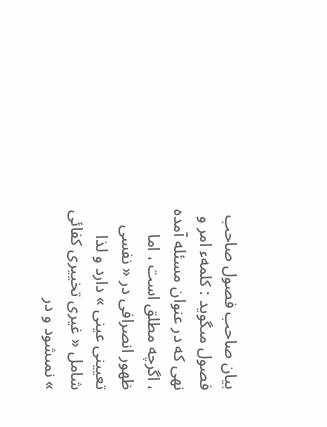بيان صاحب فصول صاحب فصول مىگويد : كلمهء امر و نهى كه در عنوان مسئله آمده ، اگرچه مطلق است ، اما ظهور انصرافى در « نفسى تعيينى عينى » دارد و لذا شامل « غيرى تخييرى كفائى » نمىشود و در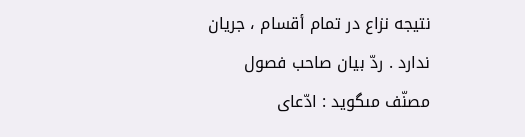نتيجه نزاع در تمام أقسام ، جريان ندارد . ردّ بيان صاحب فصول مصنّف مىگويد : ادّعاى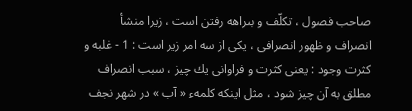صاحب فصول ، تكلّف و بىراهه رفتن است ، زيرا منشأ انصراف و ظهور انصرافى ، يكى از سه امر زير است : 1 - غلبه و كثرت وجود : يعنى كثرت و فراوانى يك چيز ، سبب انصراف مطلق به آن چيز شود ، مثل اينكه كلمهء « آب » در شهر نجف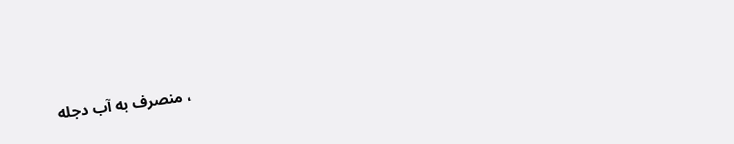، منصرف به آب دجله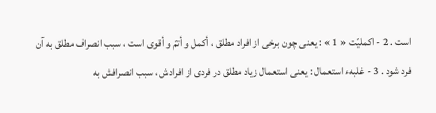است . 2 - اكمليّت « 1 » : يعنى چون برخى از افراد مطلق ، أكمل و أتمّ و أقوى است ، سبب انصراف مطلق به آن فرد شود . 3 - غلبهء استعمال : يعنى استعمال زياد مطلق در فردى از افرادش ، سبب انصرافش به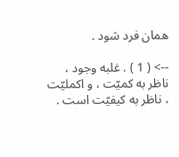همان فرد شود .

--> ( 1 ) . غلبه وجود ، ناظر به كميّت ، و اكمليّت ، ناظر به كيفيّت است .